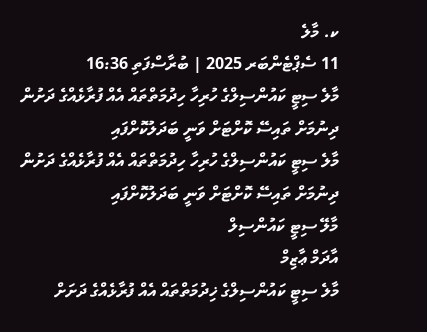ކ. މާލެ
11 ސެޕްޓެންބަރ 2025 | ބުރާސްފަތި 16:36
މާލެ ސިޓީ ކައުންސިލްގެ ހުރިހާ ހިދުމަތްތައް އެއް ފުރާޅެއްގެ ދަށުން ދިނުމަށް ތައިސޭ ކޮށްޓަށް ވަނީ ބަދަލުކޮށްފައި
މާލެ ސިޓީ ކައުންސިލްގެ ހުރިހާ ހިދުމަތްތައް އެއް ފުރާޅެއްގެ ދަށުން ދިނުމަށް ތައިސޭ ކޮށްޓަށް ވަނީ ބަދަލުކޮށްފައި
މާލޭ ސިޓީ ކައުންސިލް
އާދަމް ޢާޒިމް
މާލެ ސިޓީ ކައުންސިލްގެ ޚިދުމަތްތައް އެއް ފުރާޅެއްގެ ދަށަށް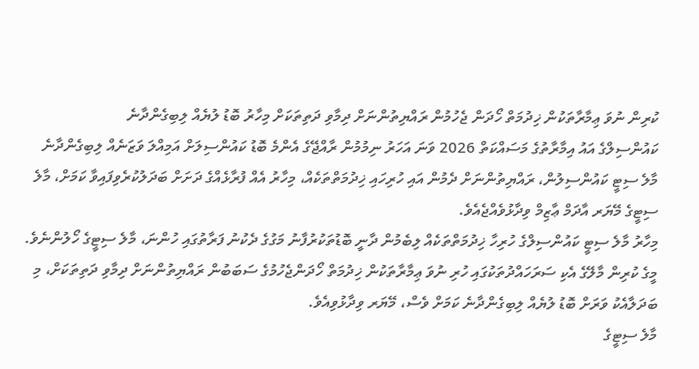ކުރިން ނުވަ ޢިމާރާތަކުން ޚިދުމަތް ހޯދަން ޖެހުމުން ރައްޔިތުންނަށް ދިމާވި ދަތިތަކަށް މިހާރު ބޮޑު ލުޔެއް ލިބިގެންދާނެ
ކައުންސިލްގެ އައު އިމާރާތުގެ މަސައްކަތް 2026 ވަނަ އަހަރު ނިމުމުން ރާއްޖޭގެ އެންމެ ބޮޑު ކައުންސިލަށް އަމިއްލަ ވަޒަނެއް ލިބިގެންދާނެ
މާލެ ސިޓީ ކައުންސިލުން، ރައްޔިތުންނަށް ދެމުން އައި ހުރިހައި ޚިދުމަތްތަކެއް، މިހާރު އެއް ފުރާޅެއްގެ ދަށަށް ބަދަލުކުރެވިފައިވާ ކަމަށް، މާލެ ސިޓީގެ މޭޔަރ އާދަމް ޢާޒިމް ވިދާޅުވެއްޖެއެވެ.
މިހާރު މާލެ ސިޓީ ކައުންސިލްގެ ހުރިހާ ޚިދުމަތްތަކެއް ލިބެމުން ދާނީ ބޮޑުތަކުރުފާނު މަގުގެ ދެކުނު ފަރާތުގައި ހުންނަ، މާލެ ސިޓީގެ ހޯލުންނެވެ.
މީގެ ކުރިން މާލޭގެ އެކި ސަރަހައްދުތަކުގައި ހުރި ނުވަ ޢިމާރާތަކުން ޚިދުމަތް ހޯދަންޖެހުމުގެ ސަބަބުން ރައްޔިތުންނަށް ދިމާވި ދަތިތަކަށް، މި ބަދަލާއެކު ވަރަށް ބޮޑު ލުޔެއް ލިބިގެންދާނެ ކަމަށް ވެސް، މޭޔަރ ވިދާޅުވިއެވެ.
މާލެ ސިޓީގެ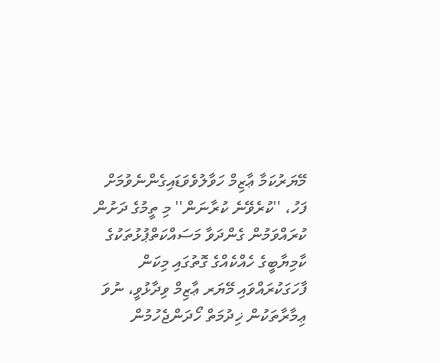މޭޔަރުކަމާ ޢާޒިމް ހަވާލުވެވަޑައިގެންނެވުމަށް ފަހު، ''ކުރެވޭނެ ކުރާނަން'' މި ތީމުގެ ދަށުން ކުރައްވަމުން ގެންދަވާ މަސައްކަތްޕުޅުތަކުގެ ކާމިޔާބީގެ ހެއްކެއްގެ ގޮތުގައި މިކަން ފާހަގަކުރައްވައި މޭޔަރ ޢާޒިމް ވިދާޅުވީ، ނުވަ ޢިމާރާތަކުން ޚިދުމަތް ހޯދަންޖެހުމުން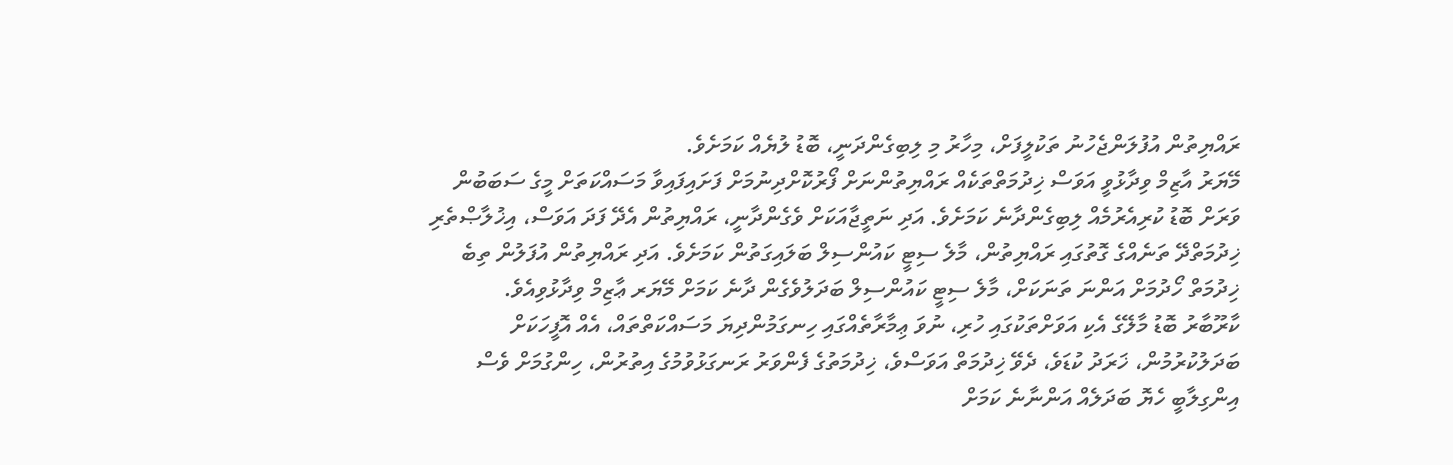ރައްޔިތުން އުފުލަންޖެހުނު ތަކުލީފަށް، މިހާރު މި ލިބިގެންދަނީ، ބޮޑު ލުޔެއް ކަމަށެވެ.
މޭޔަރު އާޒިމް ވިދާޅުވީ އަވަސް ޚިދުމަތްތަކެއް ރައްޔިތުންނަށް ފޯރުކޮށްދިނުމަށް ފަށައިފައިވާ މަސައްކަތަށް މީގެ ސަބަބުން ވަރަށް ބޮޑު ކުރިއެރުމެއް ލިބިގެންދާނެ ކަމަށެވެ. އަދި ނަތީޖާއަކަށް ވެގެންދާނީ، ރައްޔިތުން އެދޭ ފަދަ އަވަސް، އިޚުލާޞްތެރި ޚިދުމަތްދޭ ތަނެއްގެ ގޮތުގައި ރައްޔިތުން، މާލެ ސިޓީ ކައުންސިލް ބަލައިގަތުން ކަމަށެވެ. އަދި ރައްޔިތުން އުފަލުން ތިބެ ޚިދުމަތް ހޯދުމަށް އަންނަ ތަނަކަށް، މާލެ ސިޓީ ކައުންސިލް ބަދަލުވެގެން ދާނެ ކަމަށް މޭޔަރ ޢާޒިމް ވިދާޅުވިއެވެ.
ކާރޫބާރު ބޮޑު މާލޭގެ އެކި އަވަށްތަކުގައި ހުރި، ނުވަ ޢިމާރާތެއްގައި ހިނގަމުންދިޔަ މަސައްކަތްތައް، އެއް އޮފީހަކަށް ބަދަލުކުރުމުން، ޚަރަދު ކުޑަވެ، ދެވޭ ޚިދުމަތް އަވަސްވެ، ޚިދުމަތުގެ ފެންވަރު ރަނގަޅުވުމުގެ އިތުރުން، ހިންގުމަށް ވެސް އިންގިލާބީ ހެޔޮ ބަދަލެއް އަންނާނެ ކަމަށް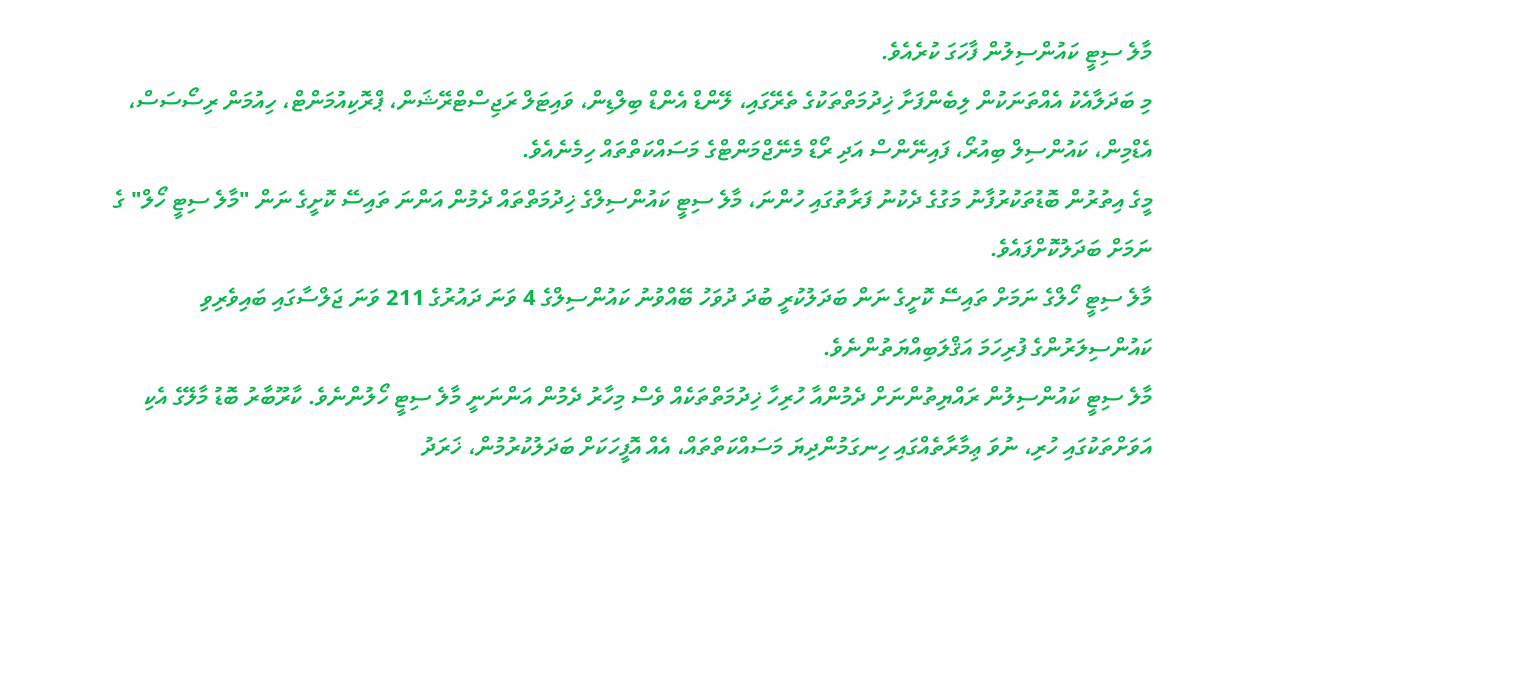މާލެ ސިޓީ ކައުންސިލުން ފާހަގަ ކުރެއެވެ.
މި ބަދަލާއެކު އެއްތަނަކުން ލިބެންފަށާ ޚިދުމަތްތަކުގެ ތެރޭގައި، ލޭންޑް އެންޑް ބިލްޑިން، ވައިޓަލް ރަޖިސްޓްރޭޝަން، ޕްރޮކިއުމަންޓް، ހިއުމަން ރިސޯސަސް، އެޑްމިން، ކައުންސިލް ބިއުރޯ، ފައިނޭންސް އަދި ރޯޑް މެނޭޖްމަންޓްގެ މަސައްކަތްތައް ހިމެނެއެވެ.
މީގެ އިތުރުން ބޮޑުތަކުރުފާނު މަގުގެ ދެކުނު ފަރާތުގައި ހުންނަ، މާލެ ސިޓީ ކައުންސިލްގެ ޚިދުމަތްތައް ދެމުން އަންނަ ތައިސޭ ކޮށީގެ ނަން "މާލެ ސިޓީ ހޯލް" ގެ ނަމަށް ބަދަލުކޮށްފައެވެ.
މާލެ ސިޓީ ހޯލްގެ ނަމަށް ތައިސޭ ކޮށީގެ ނަން ބަދަލުކުރީ ބުދަ ދުވަހު ބޭއްވުނު ކައުންސިލްގެ 4 ވަނަ ދައުރުގެ 211 ވަނަ ޖަލްސާގައި ބައިވެރިވި ކައުންސިލަރުންގެ ފުރިހަމަ އަޤްލަބިއްޔަތުންނެވެ.
މާލެ ސިޓީ ކައުންސިލުން ރައްޔިތުންނަށް ދެމުންއާ ހުރިހާ ޚިދުމަތްތަކެއް ވެސް މިހާރު ދެމުން އަންނަނީ މާލެ ސިޓީ ހޯލުންނެވެ. ކާރޫބާރު ބޮޑު މާލޭގެ އެކި އަވަށްތަކުގައި ހުރި، ނުވަ ޢިމާރާތެއްގައި ހިނގަމުންދިޔަ މަސައްކަތްތައް، އެއް އޮފީހަކަށް ބަދަލުކުރުމުން، ޚަރަދު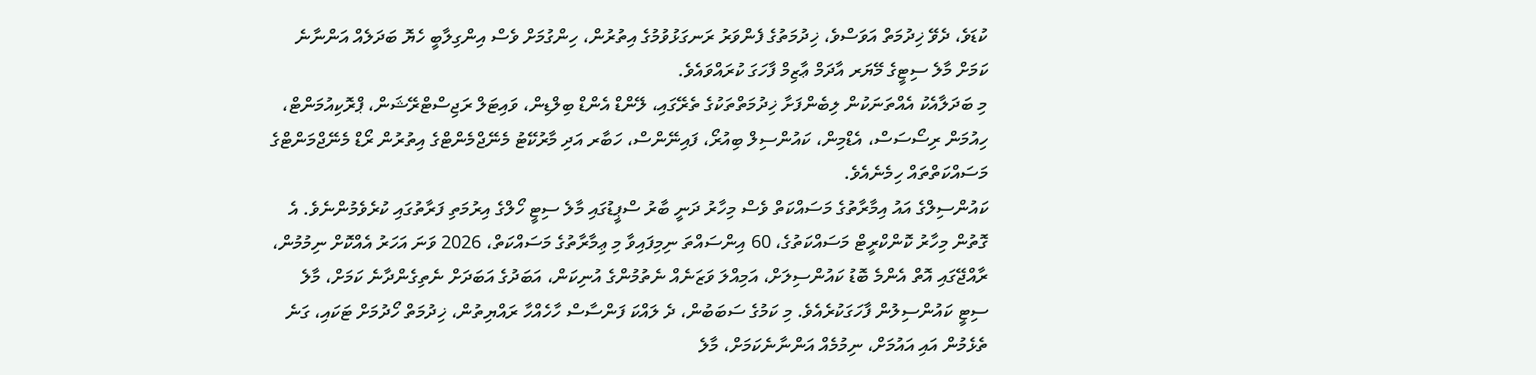ކުޑަވެ، ދެވޭ ޚިދުމަތް އަވަސްވެ، ޚިދުމަތުގެ ފެންވަރު ރަނގަޅުވުމުގެ އިތުރުން، ހިންގުމަށް ވެސް އިންގިލާބީ ހެޔޮ ބަދަލެއް އަންނާނެ ކަމަށް މާލެ ސިޓީގެ މޭޔަރ އާދަމް ޢާޒިމް ފާހަގަ ކުރައްވައެވެ.
މި ބަދަލާއެކު އެއްތަނަކުން ލިބެންފަށާ ޚިދުމަތްތަކުގެ ތެރޭގައި، ލޭންޑް އެންޑް ބިލްޑިން، ވައިޓަލް ރަޖިސްޓްރޭޝަން، ޕްރޮކިއުމަންޓް، ހިއުމަން ރިސޯސަސް، އެޑްމިން، ކައުންސިލް ބިއުރޯ، ފައިނޭންސް، ހަބާރ އަދި މާރުކޭޓު މެނޭޖްމެންޓްގެ އިތުރުން ރޯޑް މެނޭޖްމަންޓްގެ މަސައްކަތްތައް ހިމެނެއެވެ.
ކައުންސިލްގެ އައު އިމާރާތުގެ މަސައްކަތް ވެސް މިހާރު ދަނީ ބާރު ސްޕީޑުގައި މާލެ ސިޓީ ހޯލްގެ އިރުމަތި ފަރާތުގައި ކުރެވެމުންނެވެ. އެ ގޮތުން މިހާރު ކޮންކްރީޓް މަސައްކަތުގެ، 60 އިންސައްތަ ނިމިފައިވާ މި ޢިމާރާތުގެ މަސައްކަތް، 2026 ވަނަ އަހަރު އެއްކޮށް ނިމުމުން، ރާއްޖޭގައި އޮތް އެންމެ ބޮޑު ކައުންސިލަށް، އަމިއްލަ ވަޒަނެއް ނެތުމުންގެ އުނިކަން، އަބަދުގެ އަބަދަށް ނެތިގެންދާނެ ކަމަށް، މާލެ ސިޓީ ކައުންސިލުން ފާހަގަކުރެއެވެ. މި ކަމުގެ ސަބަބުން، ދެ ލައްކަ ފަންސާސް ހާހެއްހާ ރައްޔިތުން، ޚިދުމަތް ހޯދުމަށް ޓަކައި، ގަނެ ތެޅެމުން އައި އައުމަށް، ނިމުމެއް އަންނާނެކަމަށް، މާލެ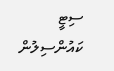ސިޓީ ކައުންސިލުން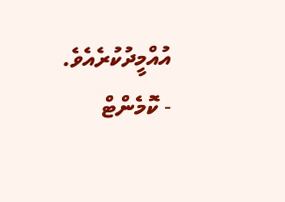އުއްމީދުކުރެއެވެ.
- ކޮމެންޓް